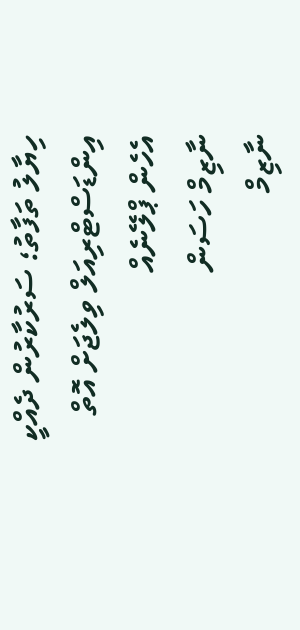ހިޔާލު ތަފާތު؛ ސަރުކާރުން ދެއްކީ އިންޑަސްޓްރިއަލް ވިލެޖަށް އޮތް އެހެން ޕްލޭނެއް
ނާޒިމް ހަސަން
ނާޒިމް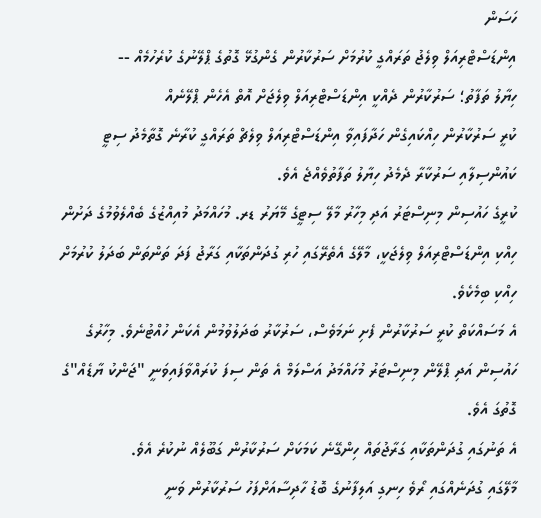ހަސަން
އިންޑަސްޓްރިއަލް ވިލެޖު ތަރައްގީ ކުރުމަށް ސަރުކާރުން ގެންގުޅޭ ގޮތުގެ ޕްލޭނުގެ ކުރެހުމެއް --
ހިޔާލު ތަފާތު؛ ސަރުކާރުން ދެއްކީ އިންޑަސްޓްރިއަލް ވިލެޖަށް އޮތް އެހެން ޕްލޭނެއް
ކުރީ ސަރުކާރުން ހިއްކައިގެން ހަދާފައިވާ އިންޑަސްޓްރިއަލް ވިލެޗް ތަރައްގީ ކުރާނެ ގޮތާމެދު ސިޓީ ކައުންސިލާއި ސަރުކާރާ ދެމެދު ހިޔާލު ތަފާތުވެއްޖެ އެވެ.
ކުރީގެ ހައުސިން މިނިސްޓަރު އަދި މިހާރު މާލޭ ސިޓީގެ މޭޔަރު ޑރ. މުހައްމަދު މުއިއްޒުގެ ބެއްލެވުމުގެ ދަށުން ހިއްކި އިންޑަސްޓްރިއަލް ވިލެޖަކީ، މާލޭގެ އެތެރޭގައި ހުރި ގުދަންތަކާއި ގަރާޖު ފަދަ ތަންތަން ބަދަލު ކުރުމަށް ހިއްކި ބިމެކެވެ.
އެ މަސައްކަތް ކުރީ ސަރުކާރުން ފެށި ނަމަވެސް، ސަރުކާރު ބަދަލުވުމުން އެކަން ހުއްޓުނެވެ. މިހާރުގެ ހައުސިން އަދި ޕްލޭން މިނިސްޓަރު މުހައްމަދު އަސްލަމް އެ ތަން ސިފަ ކުރައްވާފައިވަނީ "ޖަންކު ޔާޑެއް"ގެ ގޮތުގަ އެވެ.
އެ ތަނުގައި ގުދަންތަކާއި ގަރާޖުތައް ހިންގޭނެ ކަމަކަށް ސަރުކާރުން ގަބޫލެއް ނުކުރެ އެވެ.
މާލޭގައި ގުދަނެއްގައި ރޯވެ ހިނގި އަލިފާނުގެ ބޮޑު ހާދިސާއަށްފަހު ސަރުކާރުން ވަނީ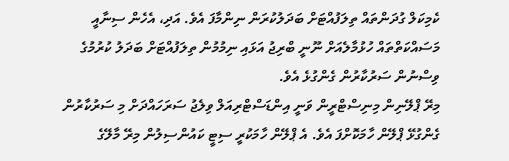ކެމިކަލް ގުދަންތައް ތިލަފުއްޓަށް ބަދަލުކުރަން ނިންމާފަ އެވެ. އަދި، އެހެން ސިނާއީ މަސައްކަތްތައް ހުޅުމާލެއަށް ނޫނީ ބްރިޖު އަޅައި ނިމުމުން ތިލަފުއްޓަށް ބަދަލު ކުރުމުގެ ވިސްނުން ސަރުކާރުން ގެންގުޅެ އެވެ.
މިރޭ ޕްލޭނިން މިނިސްޓްރީން ވަނީ އިންޑަސްޓްރިއަލް ވިލެޖު ސަރަހައްދަށް މި ސަރުކާރުން ގެންގުޅޭ ޕްލޭން ހާމަކޮށްފަ އެވެ. އެ ޕްލޭން ހާމަކުރީ ސިޓީ ކައުންސިލުން މިރޭ މާލޭގެ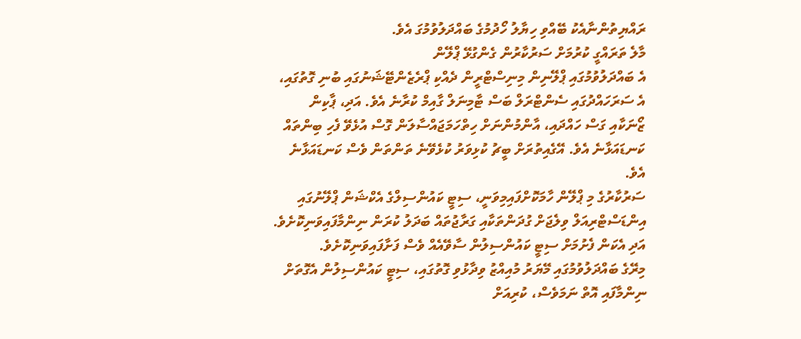ރައްޔިތުންނާއެކު ބޭއްވި ހިޔާލު ހޯދުމުގެ ބައްދަލުވުމުގަ އެވެ.
މާލެ ތަރައްގީ ކުރުމަށް ސަރުކާރުން ގެންގުޅޭ ޕްލޭން
އެ ބައްދަލުވުމުގައި ޕްލޭނިން މިނިސްޓްރީން ދެއްކި ޕްރެޒެންޓޭޝަނުގައި ބުނި ގޮތުގައި، އެ ސަރަހައްދުގައި ސެންޓްރަލް ބަސް ޓާމިނަލް ގާއިމް ކުރާނެ އެވެ. އަދި، ޕާކިން ޒޯނަކާއި ގަސް ހައްދައި، އާންމުންނަށް ހިތްހަމަޖައްސާލަން ގޮސް އުޅެވޭ ފެހި ބިންތައް ކަނޑައަޅާނެ އެވެ. އޭގެއިތުރަށް ބީޗު ކުޅިވަރު ކުޅެވޭނެ ތަންތަން ވެސް ކަނޑައަޅާނެ އެވެ.
ސަރުކާރުގެ މި ޕްލޭން ހާމަކޮށްފައިމިވަނީ، ސިޓީ ކައުންސިލްގެ އެކްޝަން ޕްލޭނުގައި އިންޑަސްޓްރިއަލް ވިލެޖަށް ގުދަންތަކާއި ގަރާޖުތައް ބަދަލު ކުރަން ނިންމާފައިވަނިކޮށެވެ. އަދި އެކަން ފެށުމަށް ސިޓީ ކައުންސިލުން ސާވޭއެއް ވެސް ފަށާފައިވަނިކޮށެވެ.
މިރޭގެ ބައްދަލުވުމުގައި މޭޔަރު މުއިއްޒު ވިދާޅުވި ގޮތުގައި، ސިޓީ ކައުންސިލުން އެގޮތަށް ނިންމާފައި އޮތް ނަމަވެސް، ކުރިއަށް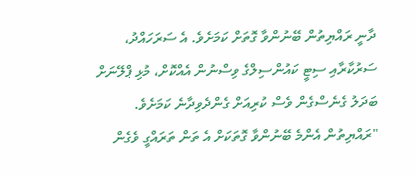ދާނީ ރައްޔިތުން ބޭނުންވާ ގޮތަށް ކަމަށެވެ. އެ ސަރަހައްދު، ސަރުކާރާއި ސިޓީ ކައުންސިލްގެ ވިސްނުން އެއްކޮށް، މުޅި ޕްލޭނަށް ބަދަލު ގެނެސްގެން ވެސް ކުރިއަށް ގެންދެވިދާނެ ކަމަށެވެ.
"ރައްޔިތުން އެންމެ ބޭނުންވާ ގޮތަކަށް އެ ތަން ތަރައްގީ ވެގެން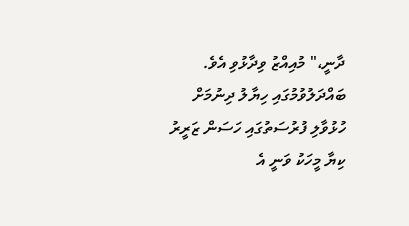ދާނީ،" މުއިއްޒު ވިދާޅުވި އެވެ.
ބައްދަލުވުމުގައި ހިޔާލު ދިނުމަށް ހުޅުވާލި ފުރުސަތުގައި ހަސަން ޒަރީރު ކިޔާ މީހަކު ވަނީ އެ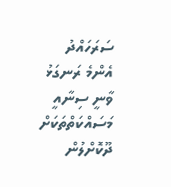ސަރަހައްދު އެންމެ ރަނގަޅު ވާނީ ސިނާއީ މަސައްކަތްތަކަށް ދޫކޮށްލުން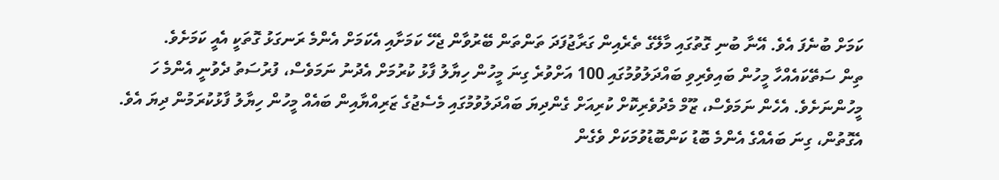ކަމަށް ބުނެފަ އެވެ. އޭނާ ބުނި ގޮތުގައި މާލޭގެ ތެރެއިން ގަރާޖުފަދަ ތަންތަން ބޭރުވާން ޖެހޭ ކަމަށާއި އެކަމަށް އެންމެ ރަނގަޅު ގޮތަކީ އެއީ ކަމަށެވެ.
ތިން ސަތޭކައެއްހާ މީހުން ބައިވެރިވި ބައްދަލުވުމުގައި 100 އަށްވުރެ ގިނަ މީހުން ހިޔާލު ފާޅު ކުރުމަށް އެދުނު ނަމަވެސް، ފުރުސަތު ދެވުނީ އެންމެ ހަ މީހުންނަށެވެ. އެހެން ނަމަވެސް، ޒޫމް މެދުވެރިކޮށް ކުރިއަށް ގެންދިޔަ ބައްދަލުވުމުގައި މެސެޖުގެ ޒަރިއްޔާއިން ބައެއް މީހުން ހިޔާލު ފާޅުކުރަމުން ދިޔަ އެވެ.
އެގޮތުން، ގިނަ ބައެއްގެ އެންމެ ބޮޑު ކަންބޮޑުވުމަކަށް ވެގެން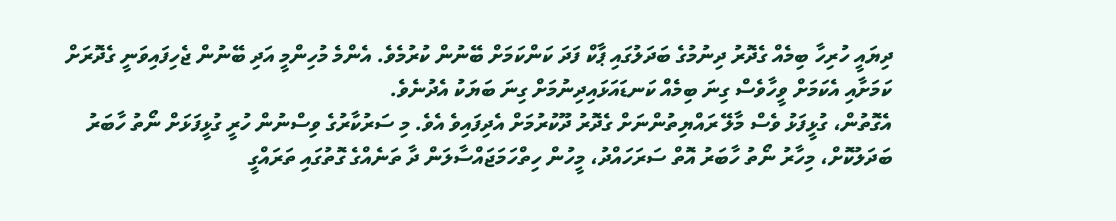ދިޔައީ ހުރިހާ ބިމެއް ގެދޮރު ދިނުމުގެ ބަދަލުގައި ޕާކް ފަދަ ކަންކަމަށް ބޭނުން ކުރުމެވެ. އެންމެ މުހިންމީ އަދި ބޭނުން ޖެހިފައިވަނީ ގެދޮރަށް ކަމަށާއި އެކަމަށް ވީހާވެސް ގިނަ ބިމެއް ކަނޑައަޅައިދިނުމަށް ގިނަ ބަޔަކު އެދުނެވެ.
އެގޮތުން، ގުޅީފަޅު ވެސް މާލޭ ރައްޔިތުންނަށް ގެދޮރު ދޫކުރުމަށް އެދިފައިވެ އެވެ. މި ސަރުކާރުގެ ވިސްނުން ހުރީ ގުޅީފަޅަށް ނޯތު ހާބަރު ބަދަލުކޮށް، މިހާރު ނޯތު ހާބަރު އޮތް ސަރަހައްދު، މީހުން ހިތްހަމަޖައްސާލަން ދާ ތަނެއްގެ ގޮތުގައި ތަރައްގީ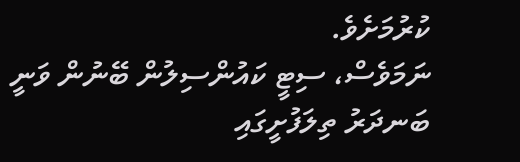ކުރުމަށެވެ.
ނަމަވެސް، ސިޓީ ކައުންސިލުން ބޭނުން ވަނީ ބަނދަރު ތިލަފުށީގައި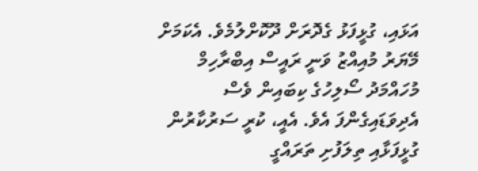އަޅައި، ގުޅީފަޅު ގެދޮރަށް ދޫކޮށްލުމެވެ. އެކަމަށް މޭޔަރު މުއިއްޒު ވަނީ ރައީސް އިބްރާހިމް މުހައްމަދު ސޯލިހުގެ ކިބައިން ވެސް އެދިވަޑައިގެންފަ އެވެ. އެއީ، ކުރީ ސަރުކާރުން ގުޅީފަޅާއި ތިލަފުށި ތަރައްގީ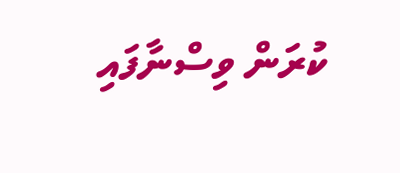ކުރަން ވިސްނާފައި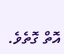އޮތް ގޮތެވެ.